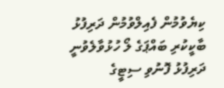ކިޔެވުމުން ފެއިލްވުމުން ދަރިފުޅު ބާކީކުރި ބައްޕަގެ ލޯ ހުޅުވާލެވުނީ ދަރިފުޅު ފޮނުވި ސިޓީގެ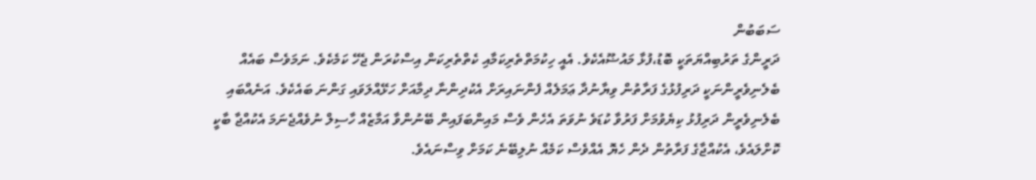ސަބަބުން
ދަރީންގެ ތަރުބިއްޔަތަކީ ބޮޑު،ފުޅާ މައުޟޫއެކެވެ. އެއީ ހިކުމަތްތެރިކަމާއި ކެތްތެރިކަން އިސްކުރަން ޖެހޭ ކަމެކެވެ. ނަމަވެސް ބައެއް ބެލެނިވެރީންނަކީ ދަރިފުޅުގެ ފަރާތުން ވިޔާނުދާ ޢަމަލެއް ފެންނައިރަށް އެކުދިންނާ ދިމާއަށް ހަޅޭއްލަވައި ގަންނަ ބައެކެވެ. އަނެއްބައި ބެލެނިވެރީން ދަރިފުޅު ކިޔެވުމަށް ފަރުވާ ކުޑަވެ ނުވަތަ އެހެން ވެސް މައިންބަފައިން ބޭނުންވާ އަމާޒެއް ހާސިލް ނުވެއްޖެނަމަ އެކުއްޖާ ބާކީ ކޮށްލައެވެ، އެކުއްޖާގެ ފަރާތުން ދެން ހެޔޮ އެއްވެސް ކަމެއް ނުލިބޭނެ ކަމަށް ވިސްނައެވެ.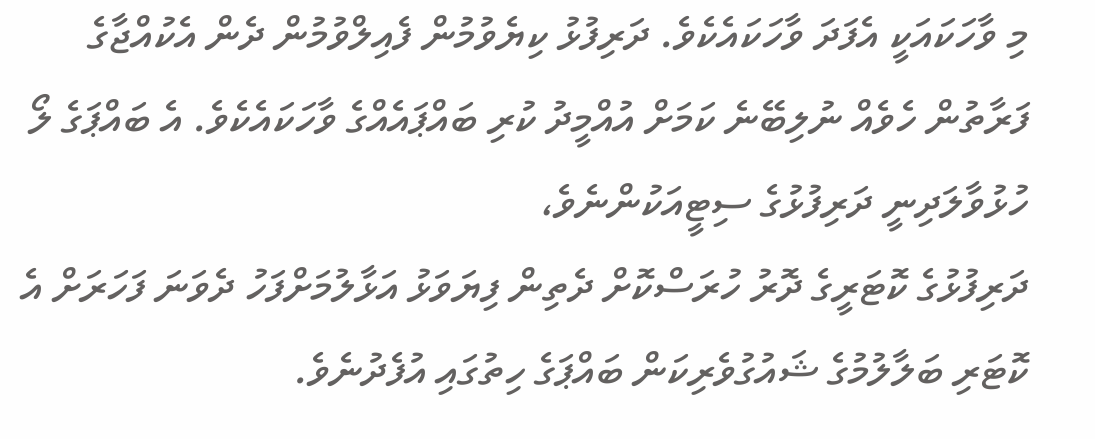މި ވާހަކައަކީ އެފަދަ ވާހަކައެކެވެ. ދަރިފުޅު ކިޔެވުމުން ފެއިލްވުމުން ދެން އެކުއްޖާގެ ފަރާތުން ހެވެއް ނުލިބޭނެ ކަމަށް އުއްމީދު ކުރި ބައްޕައެއްގެ ވާހަކައެކެވެ. އެ ބައްޕަގެ ލޯ ހުޅުވާލަދިނީ ދަރިފުޅުގެ ސިޓީއަކުންނެވެ،
ދަރިފުޅުގެ ކޮޓަރީގެ ދޮރު ހުރަސްކޮށް ދެތިން ފިޔަވަޅު އަޅާލުމަށްފަހު ދެވަނަ ފަހަރަށް އެ ކޮޓަރި ބަލާލުމުގެ ޝައުގުވެރިކަން ބައްޕަގެ ހިތުގައި އުފެދުނެވެ.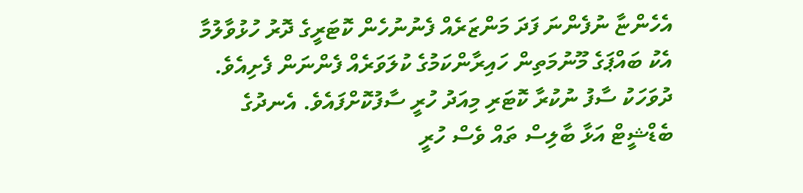އެހެންޏާ ނުފެންނަ ފަދަ މަންޒަރެއް ފެނުނުހެން ކޮޓަރީގެ ދޮރު ހުޅުވާލުމާ އެކު ބައްޕަގެ މޫނުމަތިން ހައިރާންކަމުގެ ކުލަވަރެއް ފެންނަން ފެށިއެވެ. ދުވަހަކު ސާފު ނުކުރާ ކޮޓަރި މިއަދު ހުރީ ސާފުކޮށްފައެވެ. އެނދުގެ ބެޑްޝީޓް އަޅާ ބާލިސް ތައް ވެސް ހުރީ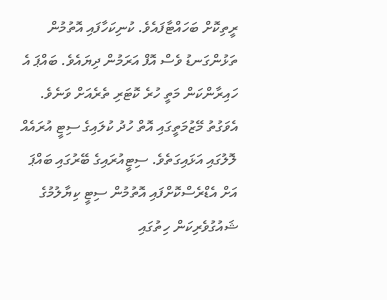ރީތިކޮށް ބަހައްޓާފައެވެ. ކުނިކަހާފައި އޮތުމުން ތަޅުންގަނޑު ވެސް އޮފް އަރަމުން ދިޔައެވެ. ބައްޕަ އެ ހައިރާންކަން މަތީ ހުރެ ކޮޓަރި ތެރެއަށް ވަނެވެ. އެވަގުތު މޭޒުމަތީގައި އޮތް ހުދު ކުލައިގެ ސިޓީ އުރައެއް ލޮލުގައި އަޅައިގަތެވެ. ސިޓީއުރައިގެ ބޭރުގައި ބައްޕަ އަށް އެޑްރެސްކޮށްފައި އޮތުމުން ސިޓީ ކިޔާލުމުގެ ޝައުގުވެރިކަން ހިތުގައި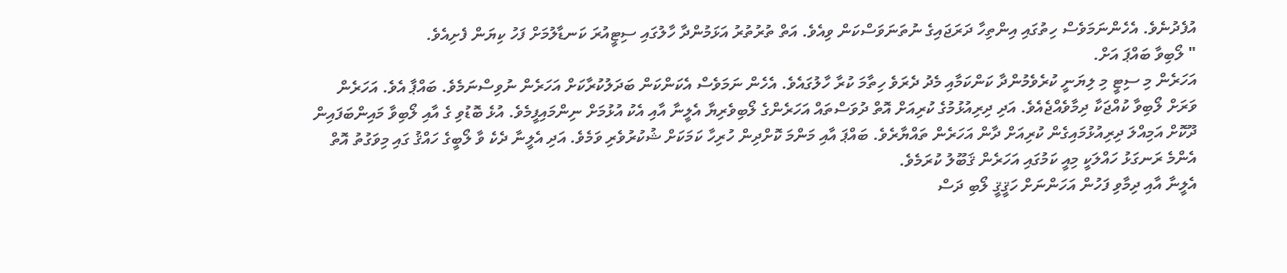އުފެދުނެވެ. އެހެންނަމަވެސް ހިތުގައި އިންތިހާ ދަރަޖައިގެ ނުތަނަވަސްކަން ވިއެވެ. އަތް ތުރުތުރު އަޅަމުންދާ ހާލުގައި ސިޓީއުރަ ކަނޑާލުމަށް ފަހު ކިޔަން ފެށިއެވެ.
" ލޯބިވާ ބައްޕަ އަށް.
އަހަރެން މި ސިޓީ މި ލިޔަނީ ކުރެވެމުންދާ ކަންކަމާއި މެދު ދެރަވެ ހިތާމަ ކުރާ ހާލުގައެވެ. އެހެން ނަމަވެސް އެކަންކަން ބަދަލުކުރާކަށް އަހަރެން ނުވިސްނަމެވެ. ބައްޕާ އެވެ. އަހަރެން ވަރަށް ލޯބިވާ ކުއްޖަކާ ދިމާވެއްޖެއެވެ. އަދި ދިރިއުޅުމުގެ ކުރިއަށް އޮތް ދުވަސްތައް އަހަރެންގެ ލޯބިވެރިޔާ އެލީނާ އާއި އެކު އުޅުމަށް ނިންމައިފީމެވެ. އުޅެ ބޮޑުވި ގެ އާއި ލޯބިވާ މައިންބަފައިން ދޫކޮށް އަމިއްލަ ދިރިއުޅުމައިގެން ކުރިއަށް ދާން އަހަރެން ތައްޔާރެވެ. ބައްޕަ އާއި މަންމަ ކޮށްދިން ހުރިހާ ކަމަކަށް ޝުކުރުވެރި ވަމެވެ. އަދި އެލީނާ ދެކެ ވާ ލޯބީގެ ހައްޤު ގައި މިވަގުތު އޮތް އެންމެ ރަނގަޅު ހައްލަކީ މިއީ ކަމުގައި އަހަރެން ޤަބޫލު ކުރަމެވެ.
އެލީނާ އާއި ދިމާވި ފަހުން އަހަންނަށް ހަޤީޤީ ލޯބި ދަސް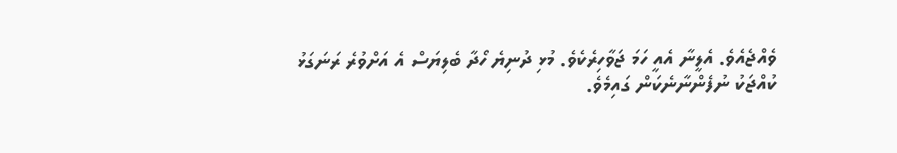ވެއްޖެއެވެ. އެލީނާ އެއީ ހަމަ ޖަވާހިރެކެވެ. މުޅި ދުނިޔެ ހޯދާ ބެލިޔަސް އެ އަށްވުރެ ރަނަގަޅު ކުއްޖަކު ނުފެންނާނެކަން ގައިމެވެ.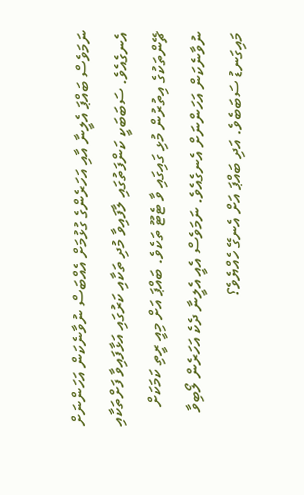ނަމަވެސް ބައްޕަ އެލީނާ އާއި އަހަރެންގެ ގުޅުމަށް އެއްބަސް ނުވާނެކަން އަހަންނަށް އެނގެއެވެ. ސަބަބަކީ ކަންފަތުގައި ލާފައިވާ މުދި ތަކާއި ކަރުގައި އަޅާފައިވާ ފަށްތަކާއި ޗޭންތަކުގެ އިތުރުން މުޅި ގައިގައި ވާ ޓެޓޫ ތަކެވެ. ބައްޕަ އަށް މިއީ ރީތި ކަމަކަށް ނުވާނެކަން އަހަންނަށް އެނގެއެވެ. ނަމަވެސް އެއީ އެލީނާ ދެކެ އަހަރެން ލޯބިވާ މައިގަނޑު ސަބަބެވެ. އަދި ބައްޕަ އަށް އެނގޭ ހެއްޔެވެ؟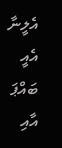އެލީނާ އެއީ ބައްޕަ އާއި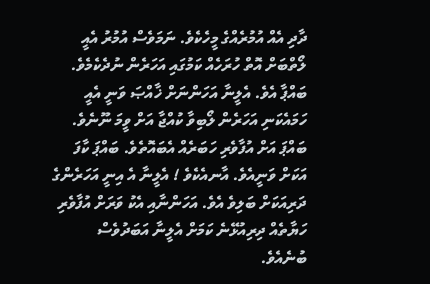ދާދި އެއް އުމުރެއްގެ މީހެކެވެ. ނަމަވެސް އުމުރު އެއީ ލޯތްބަށް އޮތް ހުރަހެއް ކަމުގައި އަހަރެން ނުދެކެމެވެ.
ބައްޕާ އެވެ. އެލީނާ އަހަންނަށް ޚާއްޞަ ވަނީ އެއީ ހަމައެކަނި އަހަރެން ލޯބިވާ ކުއްޖާ އަށް ވީމަ ނޫނެވެ. ބައްޕަ އަށް އުފާވެރި ހަބަރެއް އެބައޮތެވެ. ބައްޕަ ކާފަ އަކަށް ވަނީއެވެ. އާނއެކެވެ ! އެލީނާ އެ އިނީ އަހަރެންގެ ދަރިއަކަށް ބަލިވެ އެވެ. އަހަންނާއި އެކު ވަރަށް އުފާވެރި ހަޔާތެއް ދިރިއުޅޭނެ ކަމަށް އެލީނާ އަބަދުވެސް ބުނެއެވެ.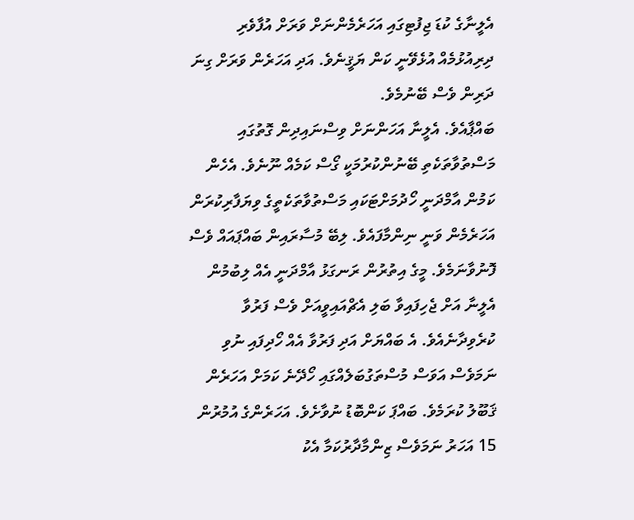އެލީނާގެ ކުޑަ ޖިފުޓިގައި އަހަރެމެންނަށް ވަރަށް އުފާވެރި ދިރިއުޅުމެއް އުޅެވޭނީ ކަން ޔަޤީނެވެ. އަދި އަހަރެން ވަރަށް ގިނަ ދަރިން ވެސް ބޭނުމެވެ.
ބައްޕާއެވެ. އެލީނާ އަހަންނަށް ވިސްނައިދިން ގޮތުގައި މަސްތުވާތަކެތި ބޭނުންކުރުމަކީ ގޯސް ކަމެއް ނޫނެވެ. އެހެން ކަމުން އާމްދަނީ ހޯދުމަށްޓަކައި މަސްތުވާތަކެތީގެ ވިޔަފާރިކުރަން އަހަރެމެން ވަނީ ނިންމާފައެވެ. ލިބޭ މުސާރައިން ބައްޕައައް ވެސް ފޮނުވާނަމެވެ. މީގެ އިތުރުން ރަނގަޅު އާމްދަނީ އެއް ލިބުމުން އެލީނާ އަށް ޖެހިފައިވާ ބަލި އެޗްއައިވީއަށް ވެސް ފަރުވާ ކުރެވިދާނެއެވެ. އެ ބައްޔަށް އަދި ފަރުވާ އެއް ހޯދިފައި ނުވި ނަމަވެސް އަވަސް މުސްތަގުބަލެއްގައި ހޯދޭނެ ކަމަށް އަހަރެން ޤަބޫލު ކުރަމެވެ. ބައްޕަ ކަންބޮޑު ނުވާށެވެ. އަހަރެންގެ އުމުރުން 15 އަހަރު ނަމަވެސް ޒިންމާދާރުކަމާ އެކު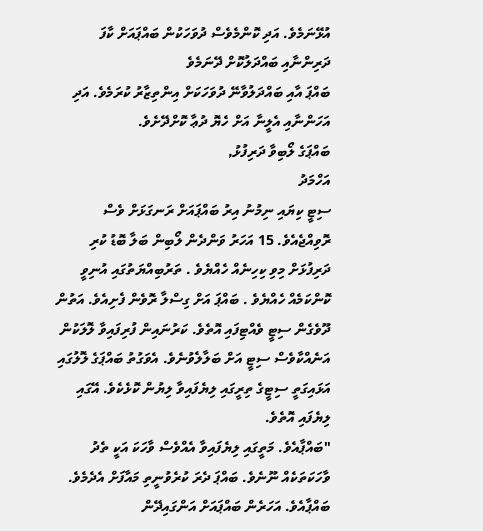އުޅޭނަމެވެ. އަދި ކޮންމެވެސް ދުވަހަކުން ބައްޕައަށް ކާފަ ދަރިންނާއި ބައްދަލުކޮށް ދޭނަމެވެ
ބައްޕަ އާއި ބައްދަލުވާނޭ ދުވަހަކަށް އިންތިޒާރު ކުރަމެވެ. އަދި އަހަންނާއި އެލީނާ އަށް ހެޔޮ ދުޢާ ކޮށްދޭށެވެ.
ބައްޕަގެ ލޯބިވާ ދަރިފުޅު,
އަހްމަދު
ސިޓީ ކިޔައި ނިމުނު އިރު ބައްޕައަށް ރަނގަޅަށް ވެސް ރޮވިއްޖެއެވެ. 15 އަހަރު ވަންދެން ލޯބިން ބަލާ ބޮޑު ކުރި ދަރިފުޅަށް މިވި ކިހިނެއް ހެއްޔެވެ . ތަރުބިއްޔަތުގައި އުނިވީ ކޮންކަމެއް ހެއްޔެވެ . ބައްޕަ އަށް ގިސްލާ ރޮވެން ފެށިއެވެ. އަތުން ދޫވެގެން ސިޓީ ވެއްޓިފައި އޮތެވެ. ކަރުނައިން ފުރިފައިވާ ލޮލަކުން އަނެއްކާވެސް ސިޓީ އަށް ބަލާލެވުނެވެ. އެވަގުތު ބައްޕަގެ ލޮލުގައި އަޅައިގަތީ ސިޓީގެ ތިރީގައި ލިޔެފައިވާ ލިޔުން ކޮޅެކެވެ. އޭގައި ލިޔެފައި އޮތެވެ.
"ބައްޕާއެވެ. މަތީގައި ލިޔެފައިވާ އެއްވެސް ވާހަކަ އަކީ ތެދު ވާހަކަތަކެއް ނޫނެވެ. ބައްޕަ ދެރަ ކުރެވުނީތި މައާފަށް އެދެމެވެ. ބައްޕާއެވެ. އަހަރެން ބައްޕައަށް އަންގައިދޭން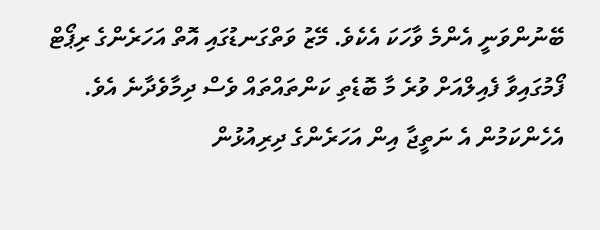ބޭނުންވަނީ އެންމެ ވާހަކަ އެކެވެ. މޭޒު ވަތްގަނޑުގައި އޮތް އަހަރެންގެ ރިޕޯޓް ފޯމުގައިވާ ފެއިލްއަށް ވުރެ މާ ބޮޑެތި ކަންތައްތައް ވެސް ދިމާވެދާނެ އެވެ. އެހެންކަމުން އެ ނަތީޖާ އިން އަހަރެންގެ ދިރިއުޅުން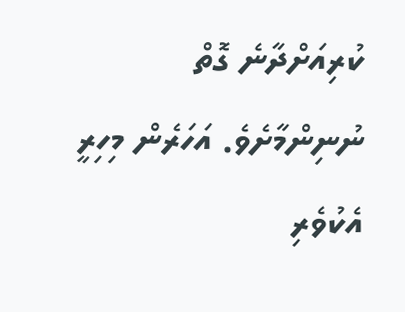ކުރިއަށްދާނެ ގޮތް ނުނިންމާށެވެ. އަހަރެން މިހިރީ އެކުވެރި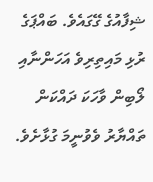ޝިފާއުގެ ގޭގައެވެ. ބައްޕަގެ ރުޅި މައިތިރިވެ އަހަންނާއި ލޯބިން ވާހަކަ ދައްކަން ތައްޔާރު ވެވުނީމަ ގުޅާށެވެ.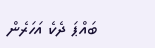ބައްޕަ ދެކެ އަހަރެން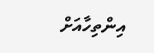އިންތިހާއަށް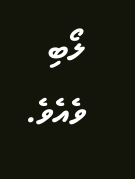ލޯބި ވެއެވެ.